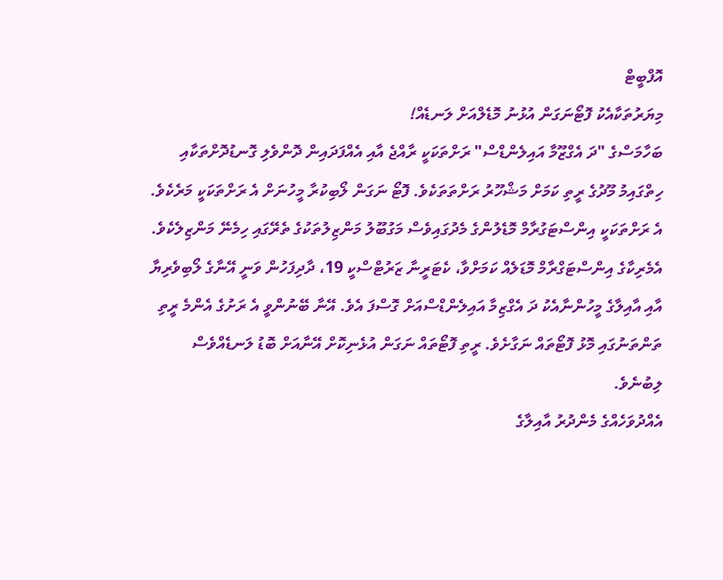އޮފްބީޓް
މިޔަރުތަކާއެކު ފޮޓޯނަގަން އުޅުނު މޮޑެލްއަށް ލަނޑެއް!
ބަހާމަސްގެ "ދަ އެގްޒޫމާ އައިލެންޑްސް" ރަށްތަކަކީ ރާއްޖެ އާއި އެއްފަދައިން ދޮންވެލި ގޮނޑުދޮށްތަކާއި ހިތްގައިމު މޫދުގެ ރީތި ކަމަށް މަޝްހޫރު ރަށްތަތަކެވެ. ފޮޓޯ ނަގަން ލޯބިކުރާ މީހުނަށް އެ ރަށްތަކަކީ މަރެކެވެ. އެ ރަށްތަކަކީ އިންސްޓަގުރާމް މޮޑެލުންގެ މެދުގައިވެސް މަގުބޫލު މަންޒިލުތަކުގެ ތެރޭގައި ހިމެނޭ މަންޒިލެކެވެ.
އެމެރިކާގެ އިންސްޓަގްރާމް މޮޑަލެއް ކަމަށްވާ، ކެޓަރީނާ ޒަރުޓްސްކީ 19، ދާދިފަހުން ވަނީ އޭނާގެ ލޯބިވެރިޔާ އާއި އާއިލާގެ މީހުންނާއެކު ދަ އެގްޒިމާ އައިލެންޑްސްއަށް ގޮސްފަ އެވެ. އޭނާ ބޭނުންވީ އެ ރަށުގެ އެންމެ ރީތި ތަންތަނުގައި މޮޅު ފޮޓޯތައް ނަގާށެވެ. ރީތި ފޮޓޯތައް ނަގަން އުޅެނިކޮށް އޭނާއަށް ބޮޑު ލަނޑެއްވެސް ލިބުނެވެ.
އެއްދުވަހެއްގެ މެންދުރު އާއިލާގެ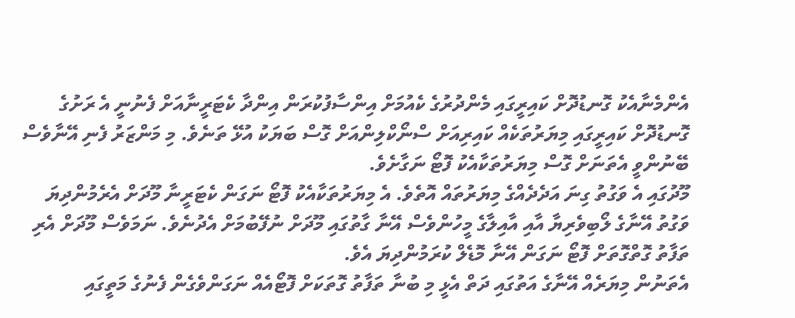އެންމެނާއެކު ގޮނޑުދޮށް ކައިރީގައި މެންދުރުގެ ކެއުމަށް އިންސާފުކުރަން އިންދާ ކެޓަރީނާއަށް ފެނުނީ އެ ރަށުގެ ގޮނޑުދޮށް ކައިރީގައި މިޔަރުތަކެއް ކައިރިއަށް ސްނޯކްލިންއަށް ގޮސް ބަޔަކު އުޅޭ ތަނެވެ. މި މަންޒަރު ފެނި އޭނާވެސް ބޭނުންވީ އެތަނަށް ގޮސް މިޔަރުތަކާއެކު ފޮޓޯ ނަގާށެވެ.
މޫދުގައި އެ ވަގުތު ގިނަ އަދެދެއްގެ މިޔަރުތައް އޮތެވެ. އެ މިޔަރުތަކާއެކު ފޮޓޯ ނަގަން ކެޓަރީނާ މޫދަށް އެރެމުންދިޔަ ވަގުތު އޭނާގެ ލޯބިވެރިޔާ އާއި އާއިލާގެ މީހުންވެސް އޭނާ ގާތުގައި މޫދަށް ނުފޭބުމަށް އެދުނެވެ. ނަމަވެސް މޫދަށް އެރި ތަފާތު ގޮތްގޮތަށް ފޮޓޯ ނަގަން އޭނާ މޮޑެލް ކުރަމުންދިޔަ އެވެ.
އެތަނުން މިޔަރެއް އޭނާގެ އަތުގައި ދަތް އެޅީ މި ބުނާ ތަފާތު ގޮތަކަށް ފޮޓޯއެއް ނަގަންވެގެން ފެނުގެ މަތީގައި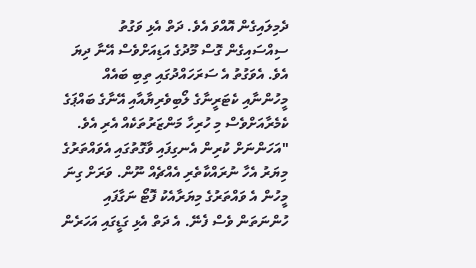ދެމިލައިގެން އޮއްވަ އެވެ. ދަތް އެޅި ވަގުތު ސިއްސައިގެން ގޮސް މޫދުގެ އަޑިއަށްވެސް އޭނާ ދިޔަ އެވެ. އެވަގުތު އެ ސަރަހައްދުގައި ތިބި ބައެއް މީހުންނާއި ކެޓަރީނާގެ ލޯބިވެރިޔާއާއި އޭނާގެ ބައްޕަގެ ކެމެރާއަށްވެސް މި ހުރިހާ މަންޒަރުތަކެއް އެރި އެވެ.
"އަހަންނަށް ކުރިން އެނގިފައި ވާގޮތުގައި އެވައްތަރުގެ މިޔަރު އެހާ ނުރައްކާތެރި އެއްޗެއް ނޫން. ވަރަށް ގިނަ މީހުން އެ ވައްތަރުގެ މިޔަރާއެކު ފޮޓޯ ނަގާފައި ހުންނަތަން ވެސް ފެނޭ. އެ ދަތް އެޅި ގަޑީގައި އަހަރެން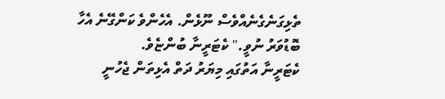ތެޅިގަނެގެނެއްވެސް ނޫޅެން. އެހެންވެ ކަންގޭނެ އެހާ ބޮޑުވަރު ނުވީ." ކެޓަރީނާ ބުންޏެވެ.
ކެޓަރީނާ އަތުގައި މިޔަރު ދަތް އެޅިތަން ޖެހުނީ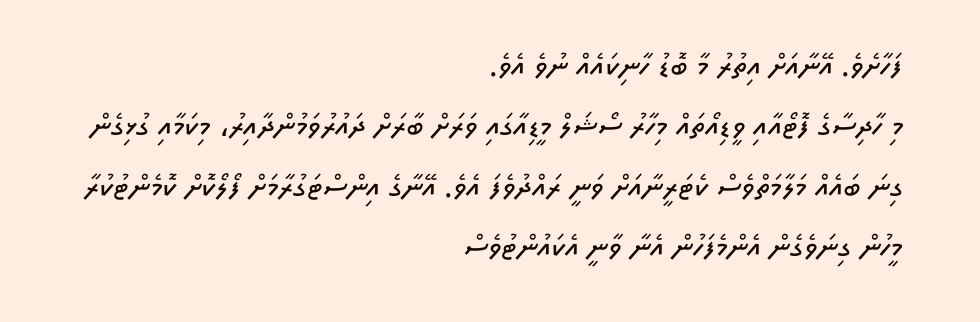ފަހާށެވެ. އޭނާއަށް އިތުރު މާ ބޮޑު ހާނިކައެއް ނުވެ އެވެ.
މި ހާދިސާގެ ފޮޓޯއާއި ވީޑިއޯތައް މިހާރު ސޯޝަލް މީޑިއާގައި ވަރަށް ބާރަށް ދައުރުވަމުންދާއިރު، މިކަމާއި ގުޅިގެން ގިނަ ބައެއް މަލާމަތްވެސް ކެޓަރީނާއަށް ވަނީ ރައްދުވެފަ އެވެ. އޭނާގެ އިންސްޓަގުރާމަށް ފޯލޯކޮށް ކޮމެންޓުކުރާ މީހުން ގިނަވެގެން އެންމެފަހުން އެނާ ވާނީ އެކައުންޓުވެސް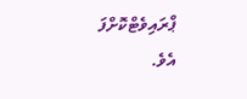ޕްރައިވެޓްކޮށްފަ އެވެ.